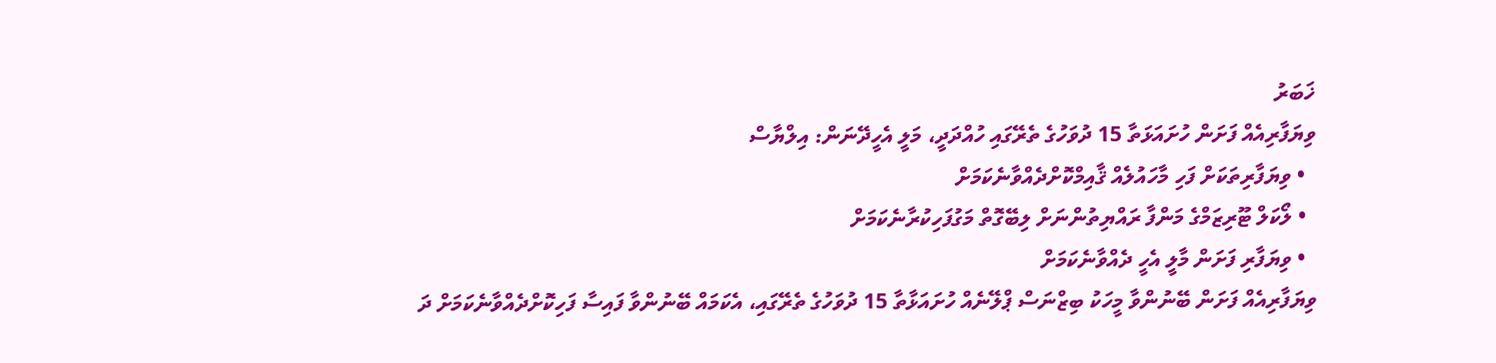ޚަބަރު
ވިޔަފާރިއެއް ފަށަން ހުށައަޅަތާ 15 ދުވަހުގެ ތެރޭގައި ހުއްދަދީ، މަލީ އެހީދޭނަން: އިލްޔާސް
  • ވިޔަފާރިތަކަށް ފަހި މާހައުލެއް ޤާއިމްކޮށްދެއްވާނެކަމަށް
  • ލޯކަލް ޓޫރިޒަމްގެ މަންފާ ރައްޔިތުންނަށް ލިބޭގޮތް މަގުފަހިކުރާނެކަމަށް
  • ވިޔަފާރި ފަށަން މާލީ އެހީ ދެއްވާނެކަމަށް
ވިޔަފާރިއެއް ފަށަން ބޭނުންވާ މީހަކު ބިޒްނަސް ޕްލޭނެއް ހުށައަޅާތާ 15 ދުވަހުގެ ތެރޭގައި، އެކަމައް ބޭނުންވާ ފައިސާ ފަހިކޮށްދެއްވާނެކަމަށް ދަ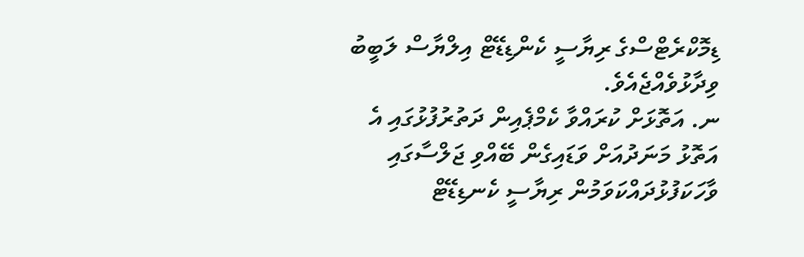ޑިމޮކްރެޓްސްގެ ރިޔާސީ ކެންޑިޑޭޓް އިލްޔާސް ލަބީބު ވިދާޅުވެއްޖެއެވެ.
ނ. އަތޮޅަށް ކުރައްވާ ކެމްޕެއިން ދަތުރުފުޅުގައި އެ އަތޮޅު މަނަދުއަށް ވަޑައިގެން ބޭއްވި ޖަލްސާގައި ވާހަކަފުޅުދައްކަވަމުން ރިޔާސީ ކެނޑިޑޭޓް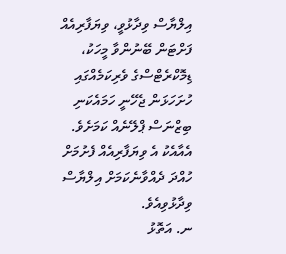އިލްޔާސް ވިދާޅުވީ، ވިޔަފާރިއެއް ފަށްޓަން ބޭނުންވާ މީހަކު، ޑިމޮކްރެޓްސްގެ ވެރިކަމެއްގައި ހުށަހަޅަން ޖެހޭނީ ހަމައެކަނި ބިޒްނަސް ޕްލޭނެއް ކަމަށެވެ. އެއާއެކު އެ ވިޔަފާރިއެއް ފެށުމަށް ހުއްދަ ދެއްވާނެކަމަށް އިލްޔާސް ވިދާޅުވިއެވެ.
ނ. އަތޮޅު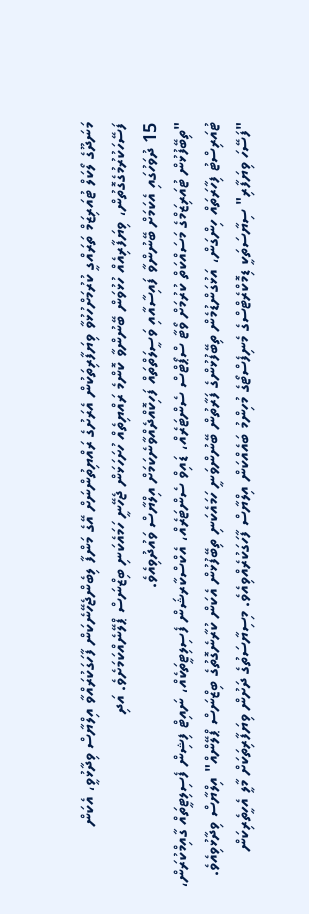މަނަދޫގެ ލޯކަލް ޓުއަރިޒަމް ތަރައްގީ ކުރުމަށްހުޅުވާ ވިޔަފާރިތަކުން އެރަށުގެ ރައްޔިތުންނަށް އޭގެ މަންފާ ލިބެންޖެހޭނެކަން ފާހަގަކުރައްވާ އިލްޔާސް ވިދާޅުވީ، އެކަން ފަސޭހަކުރުމުގެގޮތުން، ވިޔަފާރިއެއް ހުޅުވަން ބޭނުންވާ ކޮންމެ ރައްޔިތެއް ހުށަހަޅަން ޖެހޭނީ ހަމައެކަނި ބިޒްނަސް ޕްލޭނެއްކަމަށެވެ. އަދި
15 ދުވަހުގައި އެކަމަށް ބޭނުންވާ ފައިސާއާއި ވަސީލަތްތައް ފަހިކޮއްދެއްވާނެކަމަށް އިލްޔާސް ވައުދުވިއެވެ.
"ތިބޭފުޅުން ޓުއަރިޒަމްގެ މަސައްކަތް ކުރުމަށް ވޯޓާ ސްޕޯޓްސް ސެންޓަރެއް، ޑައިވް ސެންޓަރެއް، އެކްސްކާރޝަން ފެސިލިޓީތަކެއް، ނައިޓް ފިޝިން ފެސިލިޓީތައް ގާއިމްކުރަން، ޓުއަރިސްޓު ފިހާރަތައް ހިންގަން، އަޅުގަންޑުމެން ތިބޭފުޅުންގެ ފަރާތުން ބޭނުންވަނީ ހަމައެކަނި ތިބޭފުޅުން އެކަން ކުރާނެގޮތުގެ ބިޒްނަސް ޕްލޭންއް" އިލްޔާސް ވިދާޅުވިއެވެ.
"ފަސޭހަ ވިޔަފާރި" ސިޔާސަތަކީ ޑިމޮކްރެޓްސްގެ މެނިފެސްޓޯގެ މުހިންމު ބައެއްކަން އިލްޔާސް ފާހަގަކުރެއްވިއެވެ. މިސިޔާސަތުގެ ދަށުން ވިޔަފާރިތަކަށް މާލީ އެހީތެރިކަން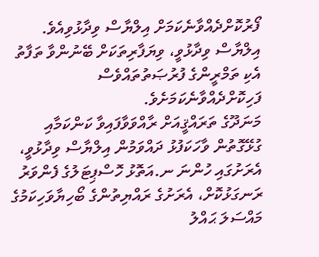ފޯރުކޮށްދެއްވާނެކަމަށް އިލްޔާސް ވިދާޅުވިއެވެ. އިލްޔާސް ވިދާޅުވީ، ވިޔަފާރިތަކަށް ބޭނުންވާ ތަފާތު އެކި ތަމްރީންގެ ފުރުޞަތުތައްވެސް ފަހިކޮށްދެއްވާނެކަމަށެވެ.
މަނަދޫގެ ތަރައްޤީއަށް ރާއްވަވާފައިވާ ކަންކަމާއި ގުޅޭގޮތުން ވާހަކަފުޅު ދައްވަމުން އިލްޔާސް ވިދާޅުވީ، އެރަށުގައި ހުންނަ ނ.އަތޮޅު ހޮސްޕިޓަލުގެ ފެންވަރު ރަނގަޅުކޮށް، އެރަށުގެ ރައްޔިތުންގެ ބޯހިޔާވަހިކަމުގެ މައްސަލަ ޙައްލު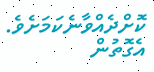ކޮށްދެއްވާނެކަމަށެވެ. އެގޮތުން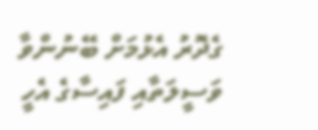ގެދޮރު އެޅުމަށް ބޭނުންވާ ވަސީލަތާއި ފައިސާގެ އެހީ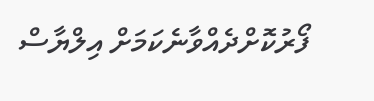ފޯރުކޮށްދެއްވާނެކަމަށް އިލްޔާސް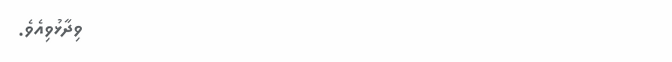ވިދާޅުވިއެވެ.